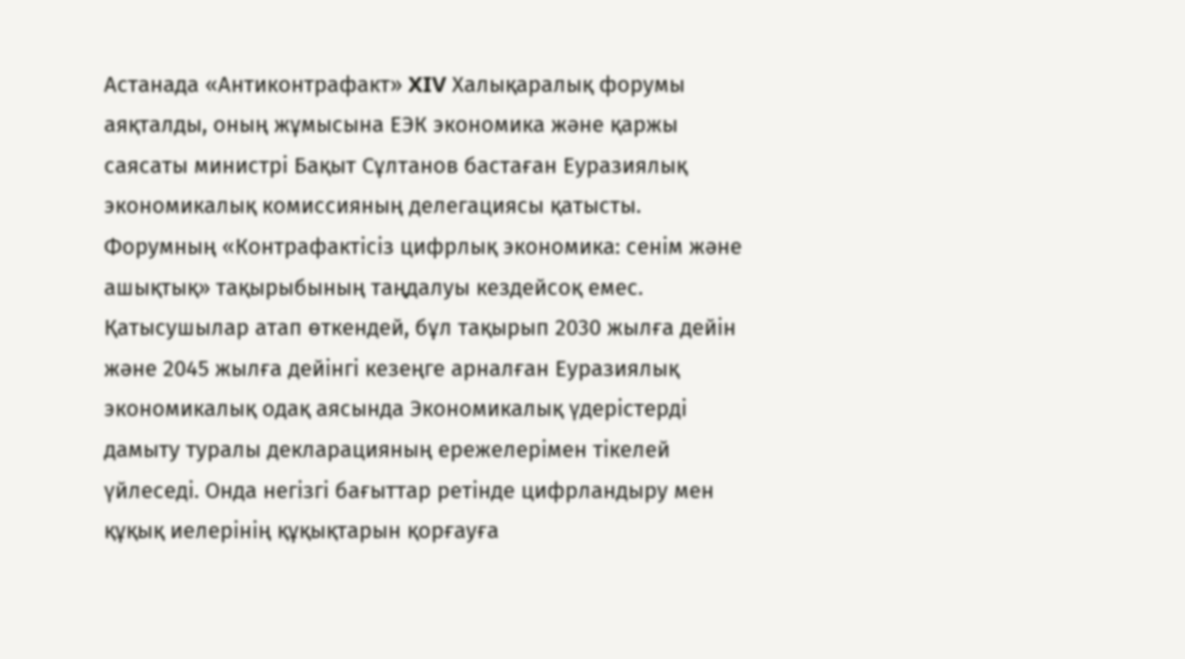Астанада «Антиконтрафакт» XIV Халықаралық форумы аяқталды, оның жұмысына ЕЭК экономика және қаржы саясаты министрі Бақыт Сұлтанов бастаған Еуразиялық экономикалық комиссияның делегациясы қатысты.
Форумның «Контрафактісіз цифрлық экономика: сенім және ашықтық» тақырыбының таңдалуы кездейсоқ емес. Қатысушылар атап өткендей, бұл тақырып 2030 жылға дейін және 2045 жылға дейінгі кезеңге арналған Еуразиялық экономикалық одақ аясында Экономикалық үдерістерді дамыту туралы декларацияның ережелерімен тікелей үйлеседі. Онда негізгі бағыттар ретінде цифрландыру мен құқық иелерінің құқықтарын қорғауға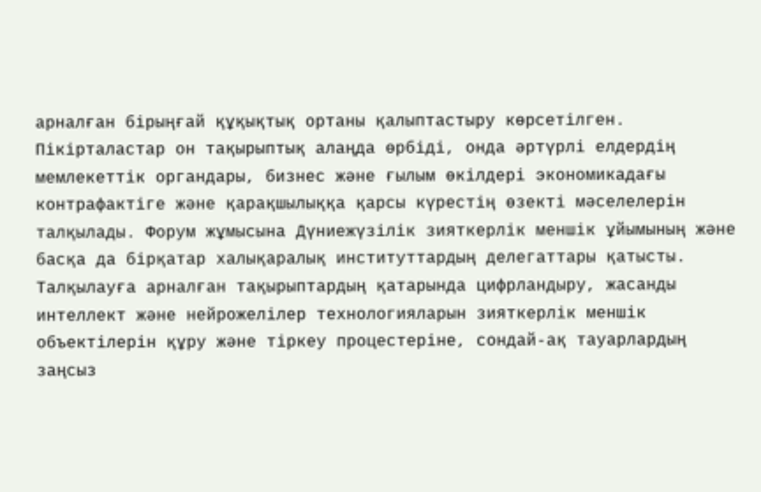арналған бірыңғай құқықтық ортаны қалыптастыру көрсетілген.
Пікірталастар он тақырыптық алаңда өрбіді, онда әртүрлі елдердің мемлекеттік органдары, бизнес және ғылым өкілдері экономикадағы контрафактіге және қарақшылыққа қарсы күрестің өзекті мәселелерін талқылады. Форум жұмысына Дүниежүзілік зияткерлік меншік ұйымының және басқа да бірқатар халықаралық институттардың делегаттары қатысты. Талқылауға арналған тақырыптардың қатарында цифрландыру, жасанды интеллект және нейрожелілер технологияларын зияткерлік меншік объектілерін құру және тіркеу процестеріне, сондай-ақ тауарлардың заңсыз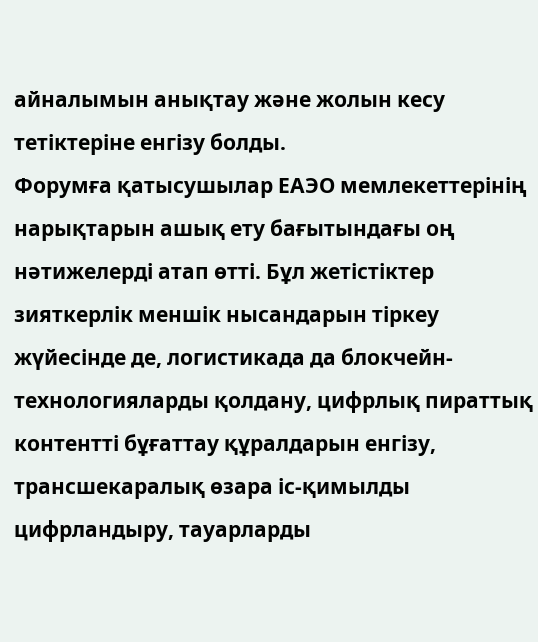айналымын анықтау және жолын кесу тетіктеріне енгізу болды.
Форумға қатысушылар ЕАЭО мемлекеттерінің нарықтарын ашық ету бағытындағы оң нәтижелерді атап өтті. Бұл жетістіктер зияткерлік меншік нысандарын тіркеу жүйесінде де, логистикада да блокчейн-технологияларды қолдану, цифрлық пираттық контентті бұғаттау құралдарын енгізу, трансшекаралық өзара іс-қимылды цифрландыру, тауарларды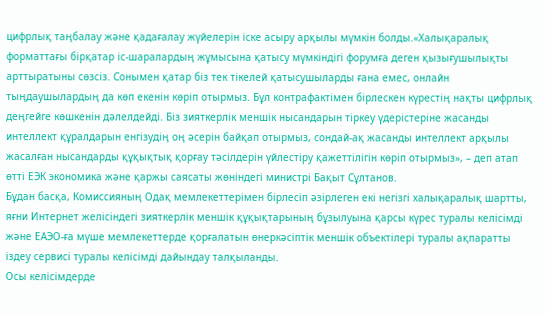цифрлық таңбалау және қадағалау жүйелерін іске асыру арқылы мүмкін болды.«Халықаралық форматтағы бірқатар іс-шаралардың жұмысына қатысу мүмкіндігі форумға деген қызығушылықты арттыратыны сөзсіз. Сонымен қатар біз тек тікелей қатысушыларды ғана емес, онлайн тыңдаушылардың да көп екенін көріп отырмыз. Бұл контрафактімен бірлескен күрестің нақты цифрлық деңгейге көшкенін дәлелдейді. Біз зияткерлік меншік нысандарын тіркеу үдерістеріне жасанды интеллект құралдарын енгізудің оң әсерін байқап отырмыз, сондай-ақ жасанды интеллект арқылы жасалған нысандарды құқықтық қорғау тәсілдерін үйлестіру қажеттілігін көріп отырмыз», – деп атап өтті ЕЭК экономика және қаржы саясаты жөніндегі министрі Бақыт Сұлтанов.
Бұдан басқа, Комиссияның Одақ мемлекеттерімен бірлесіп әзірлеген екі негізгі халықаралық шартты, яғни Интернет желісіндегі зияткерлік меншік құқықтарының бұзылуына қарсы күрес туралы келісімді және ЕАЭО-ға мүше мемлекеттерде қорғалатын өнеркәсіптік меншік объектілері туралы ақпаратты іздеу сервисі туралы келісімді дайындау талқыланды.
Осы келісімдерде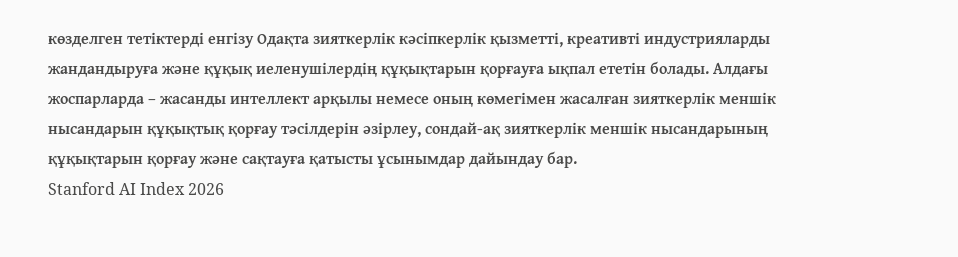көзделген тетіктерді енгізу Одақта зияткерлік кәсіпкерлік қызметті, креативті индустрияларды жандандыруға және құқық иеленушілердің құқықтарын қорғауға ықпал ететін болады. Алдағы жоспарларда – жасанды интеллект арқылы немесе оның көмегімен жасалған зияткерлік меншік нысандарын құқықтық қорғау тәсілдерін әзірлеу, сондай-ақ зияткерлік меншік нысандарының құқықтарын қорғау және сақтауға қатысты ұсынымдар дайындау бар.
Stanford AI Index 2026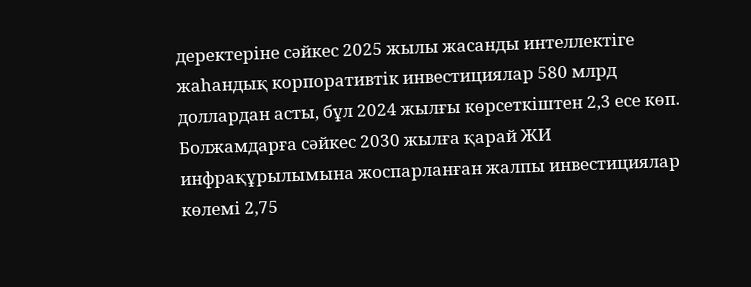деректеріне сәйкес 2025 жылы жасанды интеллектіге жаһандық корпоративтік инвестициялар 580 млрд доллардан асты, бұл 2024 жылғы көрсеткіштен 2,3 есе көп. Болжамдарға сәйкес 2030 жылға қарай ЖИ инфрақұрылымына жоспарланған жалпы инвестициялар көлемі 2,75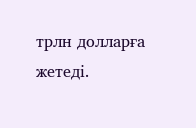трлн долларға жетеді.